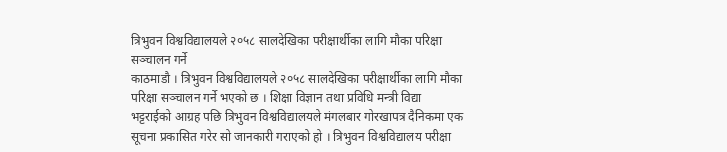त्रिभुवन विश्वविद्यालयले २०५८ सालदेखिका परीक्षार्थीका लागि मौका परिक्षा सञ्चालन गर्ने
काठमाडौ । त्रिभुवन विश्वविद्यालयले २०५८ सालदेखिका परीक्षार्थीका लागि मौका परिक्षा सञ्चालन गर्ने भएको छ । शिक्षा विज्ञान तथा प्रविधि मन्त्री विद्या भट्टराईको आग्रह पछि त्रिभुवन विश्वविद्यालयले मंगलबार गोरखापत्र दैनिकमा एक सूचना प्रकासित गरेर सो जानकारी गराएको हो । त्रिभुवन विश्वविद्यालय परीक्षा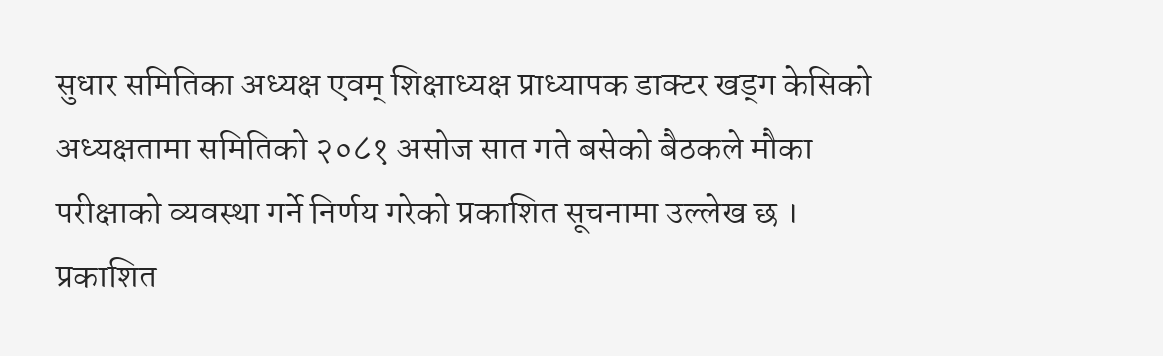सुधार समितिका अध्यक्ष एवम् शिक्षाध्यक्ष प्राध्यापक डाक्टर खड्ग केसिको अध्यक्षतामा समितिको २०८१ असोज सात गते बसेको बैठकले मौका परीक्षाको व्यवस्था गर्ने निर्णय गरेको प्रकाशित सूचनामा उल्लेख छ । प्रकाशित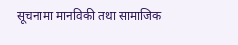सूचनामा मानविकी तथा सामाजिक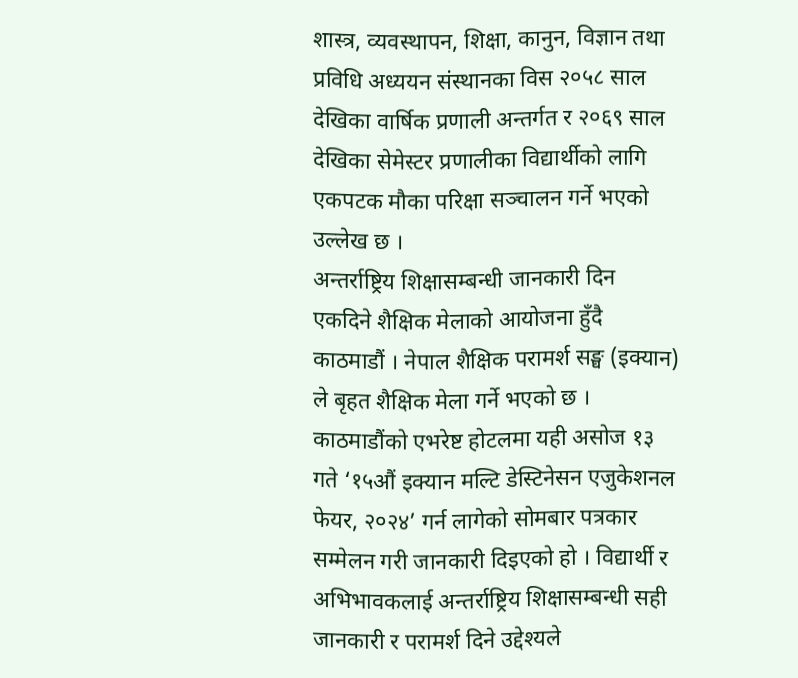शास्त्र, व्यवस्थापन, शिक्षा, कानुन, विज्ञान तथा प्रविधि अध्ययन संस्थानका विस २०५८ साल देखिका वार्षिक प्रणाली अन्तर्गत र २०६९ साल देखिका सेमेस्टर प्रणालीका विद्यार्थीको लागि एकपटक मौका परिक्षा सञ्चालन गर्ने भएको उल्लेख छ ।
अन्तर्राष्ट्रिय शिक्षासम्बन्धी जानकारी दिन एकदिने शैक्षिक मेलाको आयोजना हुँदै
काठमाडौं । नेपाल शैक्षिक परामर्श सङ्घ (इक्यान) ले बृहत शैक्षिक मेला गर्ने भएको छ । काठमाडौंको एभरेष्ट होटलमा यही असोज १३ गते ‘१५औं इक्यान मल्टि डेस्टिनेसन एजुकेशनल फेयर, २०२४’ गर्न लागेको सोमबार पत्रकार सम्मेलन गरी जानकारी दिइएको हो । विद्यार्थी र अभिभावकलाई अन्तर्राष्ट्रिय शिक्षासम्बन्धी सही जानकारी र परामर्श दिने उद्देश्यले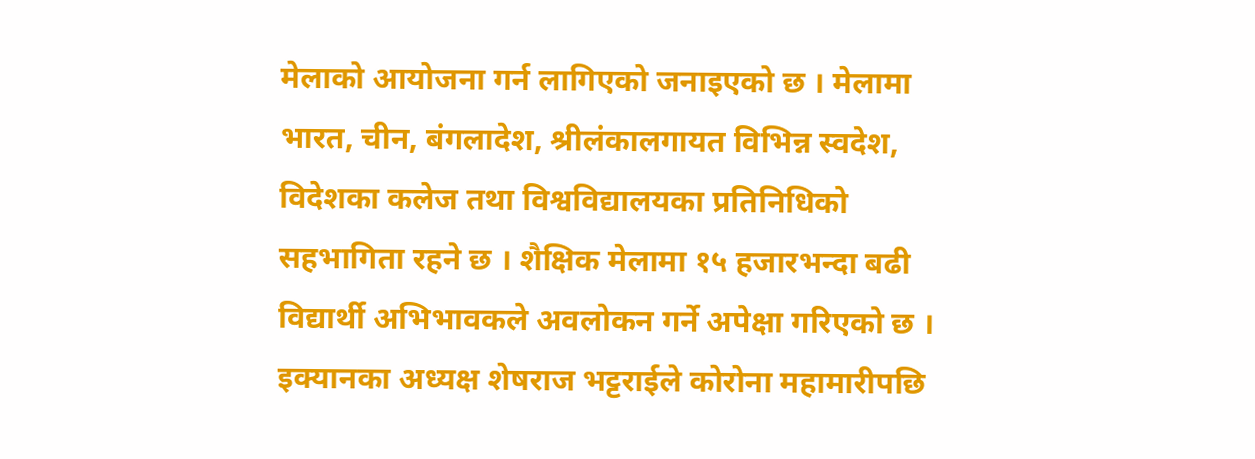मेलाको आयोजना गर्न लागिएको जनाइएको छ । मेलामा भारत, चीन, बंगलादेश, श्रीलंकालगायत विभिन्न स्वदेश, विदेशका कलेज तथा विश्वविद्यालयका प्रतिनिधिको सहभागिता रहने छ । शैक्षिक मेलामा १५ हजारभन्दा बढी विद्यार्थी अभिभावकले अवलोकन गर्ने अपेक्षा गरिएको छ । इक्यानका अध्यक्ष शेषराज भट्टराईले कोरोना महामारीपछि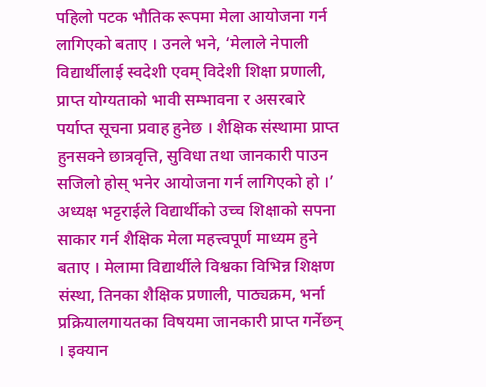पहिलो पटक भौतिक रूपमा मेला आयोजना गर्न लागिएको बताए । उनले भने, ‘मेलाले नेपाली विद्यार्थीलाई स्वदेशी एवम् विदेशी शिक्षा प्रणाली, प्राप्त योग्यताको भावी सम्भावना र असरबारे पर्याप्त सूचना प्रवाह हुनेछ । शैक्षिक संस्थामा प्राप्त हुनसक्ने छात्रवृत्ति, सुविधा तथा जानकारी पाउन सजिलो होस् भनेर आयोजना गर्न लागिएको हो ।’ अध्यक्ष भट्टराईले विद्यार्थीको उच्च शिक्षाको सपना साकार गर्न शैक्षिक मेला महत्त्वपूर्ण माध्यम हुने बताए । मेलामा विद्यार्थीले विश्वका विभिन्न शिक्षण संस्था, तिनका शैक्षिक प्रणाली, पाठ्यक्रम, भर्ना प्रक्रियालगायतका विषयमा जानकारी प्राप्त गर्नेछन् । इक्यान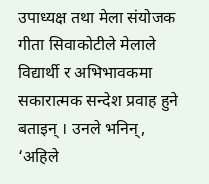उपाध्यक्ष तथा मेला संयोजक गीता सिवाकोटीले मेलाले विद्यार्थी र अभिभावकमा सकारात्मक सन्देश प्रवाह हुने बताइन् । उनले भनिन्, ‘अहिले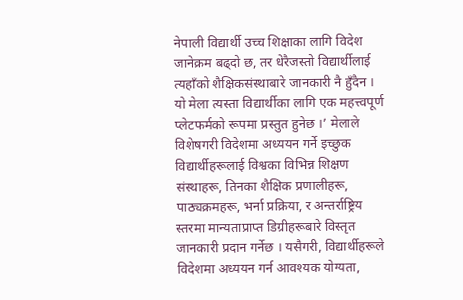नेपाली विद्यार्थी उच्च शिक्षाका लागि विदेश जानेक्रम बढ्दो छ, तर धेरैजस्तो विद्यार्थीलाई त्यहाँको शैक्षिकसंस्थाबारे जानकारी नै हुँदैन । यो मेला त्यस्ता विद्यार्थीका लागि एक महत्त्वपूर्ण प्लेटफर्मको रूपमा प्रस्तुत हुनेछ ।’ मेलाले विशेषगरी विदेशमा अध्ययन गर्ने इच्छुक विद्यार्थीहरूलाई विश्वका विभिन्न शिक्षण संस्थाहरू, तिनका शैक्षिक प्रणालीहरू, पाठ्यक्रमहरू, भर्ना प्रक्रिया, र अन्तर्राष्ट्रिय स्तरमा मान्यताप्राप्त डिग्रीहरूबारे विस्तृत जानकारी प्रदान गर्नेछ । यसैगरी, विद्यार्थीहरूले विदेशमा अध्ययन गर्न आवश्यक योग्यता,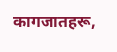कागजातहरू,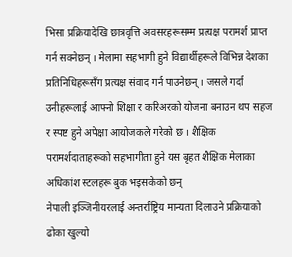भिसा प्रक्रियादेखि छात्रवृत्ति अवसरहरूसम्म प्रत्यक्ष परामर्श प्राप्त गर्न सक्नेछन् । मेलामा सहभागी हुने विद्यार्थीहरूले विभिन्न देशका प्रतिनिधिहरूसँग प्रत्यक्ष संवाद गर्न पाउनेछन् । जसले गर्दा उनीहरूलाई आफ्नो शिक्षा र करिअरको योजना बनाउन थप सहज र स्पष्ट हुने अपेक्षा आयोजकले गरेको छ । शैक्षिक परामर्शदाताहरूको सहभागीता हुने यस बृहत शैक्षिक मेलाका अधिकांश स्टलहरू बुक भइसकेको छन्
नेपाली इञ्जिनीयरलाई अन्तर्राष्ट्रिय मान्यता दिलाउने प्रक्रियाको ढोका खुल्यो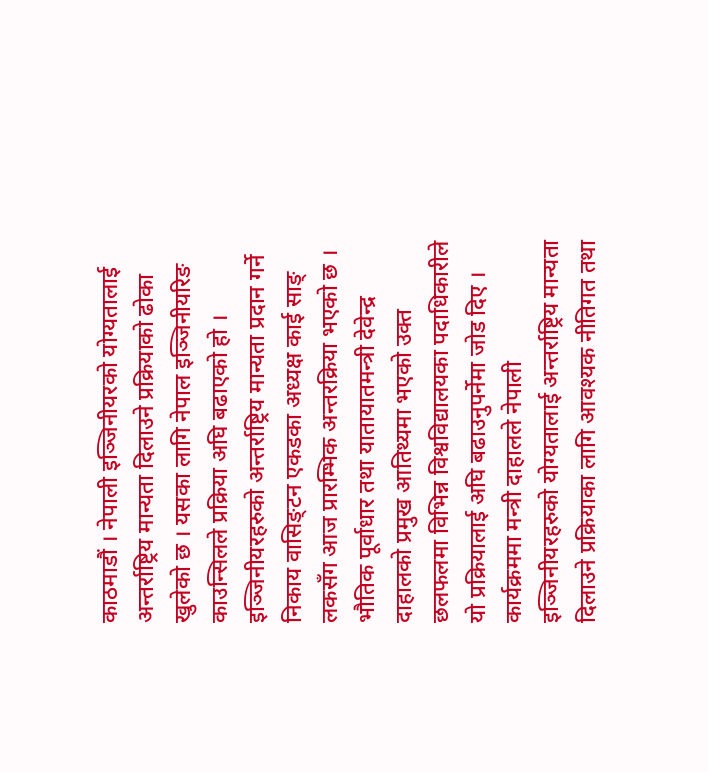काठमाडौं । नेपाली इञ्जिनीयरको योग्यतालाई अन्तर्राष्ट्रिय मान्यता दिलाउने प्रक्रियाको ढोका खुलेको छ । यसका लागि नेपाल इञ्जिनीयरिङ काउन्सिलले प्रक्रिया अघि बढाएको हो । इञ्जिनीयरहरुको अन्तर्राष्ट्रिय मान्यता प्रदान गर्ने निकाय वासिङ्टन एकडका अध्यक्ष काई साङ् लकसँग आज प्रारम्भिक अन्तरक्रिया भएको छ । भौतिक पूर्वाधार तथा यातायातमन्त्री देवेन्द्र दाहालको प्रमुख आतिथ्यमा भएको उक्त छलफलमा विभिन्न विश्वविद्यालयका पदाधिकारीले यो प्रक्रियालाई अघि बढाउनुपर्नेमा जोड दिए । कार्यक्रममा मन्त्री दाहालले नेपाली इञ्जिनीयरहरुको योग्यतालाई अन्तर्राष्ट्रिय मान्यता दिलाउने प्रक्रियाका लागि आवश्यक नीतिगत तथा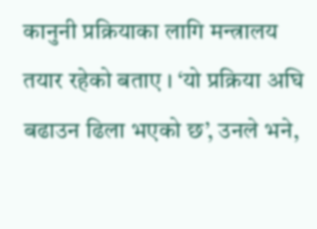कानुनी प्रक्रियाका लागि मन्त्रालय तयार रहेको बताए । ‘यो प्रक्रिया अघि बढाउन ढिला भएको छ’, उनले भने,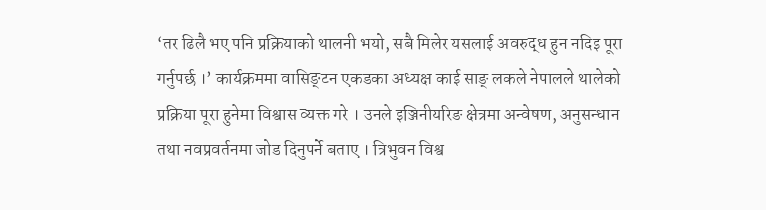‘तर ढिलै भए पनि प्रक्रियाको थालनी भयो, सबै मिलेर यसलाई अवरुद्ध हुन नदिइ पूरा गर्नुपर्छ ।’ कार्यक्रममा वासिङ्टन एकडका अध्यक्ष काई साङ् लकले नेपालले थालेको प्रक्रिया पूरा हुनेमा विश्वास व्यक्त गरे । उनले इञ्जिनीयरिङ क्षेत्रमा अन्वेषण, अनुसन्धान तथा नवप्रवर्तनमा जोड दिनुपर्ने बताए । त्रिभुवन विश्व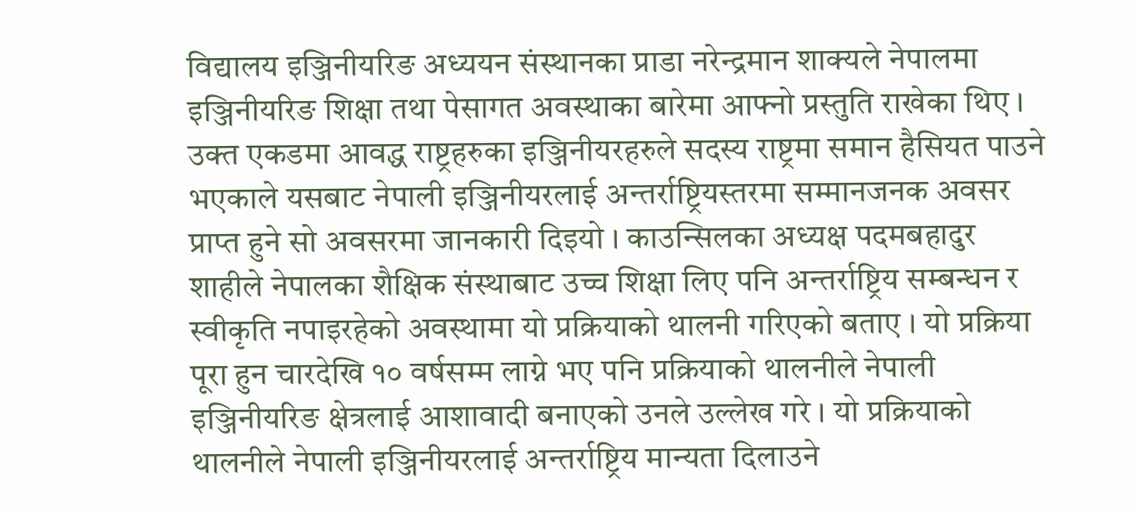विद्यालय इञ्जिनीयरिङ अध्ययन संस्थानका प्राडा नरेन्द्रमान शाक्यले नेपालमा इञ्जिनीयरिङ शिक्षा तथा पेसागत अवस्थाका बारेमा आफ्नो प्रस्तुति राखेका थिए । उक्त एकडमा आवद्ध राष्ट्रहरुका इञ्जिनीयरहरुले सदस्य राष्ट्रमा समान हैसियत पाउने भएकाले यसबाट नेपाली इञ्जिनीयरलाई अन्तर्राष्ट्रियस्तरमा सम्मानजनक अवसर प्राप्त हुने सो अवसरमा जानकारी दिइयो । काउन्सिलका अध्यक्ष पदमबहादुर शाहीले नेपालका शैक्षिक संस्थाबाट उच्च शिक्षा लिए पनि अन्तर्राष्ट्रिय सम्बन्धन र स्वीकृति नपाइरहेको अवस्थामा यो प्रक्रियाको थालनी गरिएको बताए । यो प्रक्रिया पूरा हुन चारदेखि १० वर्षसम्म लाग्ने भए पनि प्रक्रियाको थालनीले नेपाली इञ्जिनीयरिङ क्षेत्रलाई आशावादी बनाएको उनले उल्लेख गरे । यो प्रक्रियाको थालनीले नेपाली इञ्जिनीयरलाई अन्तर्राष्ट्रिय मान्यता दिलाउने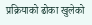प्रक्रियाको ढोका खुलेको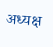अध्यक्ष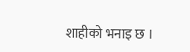शाहीको भनाइ छ ।